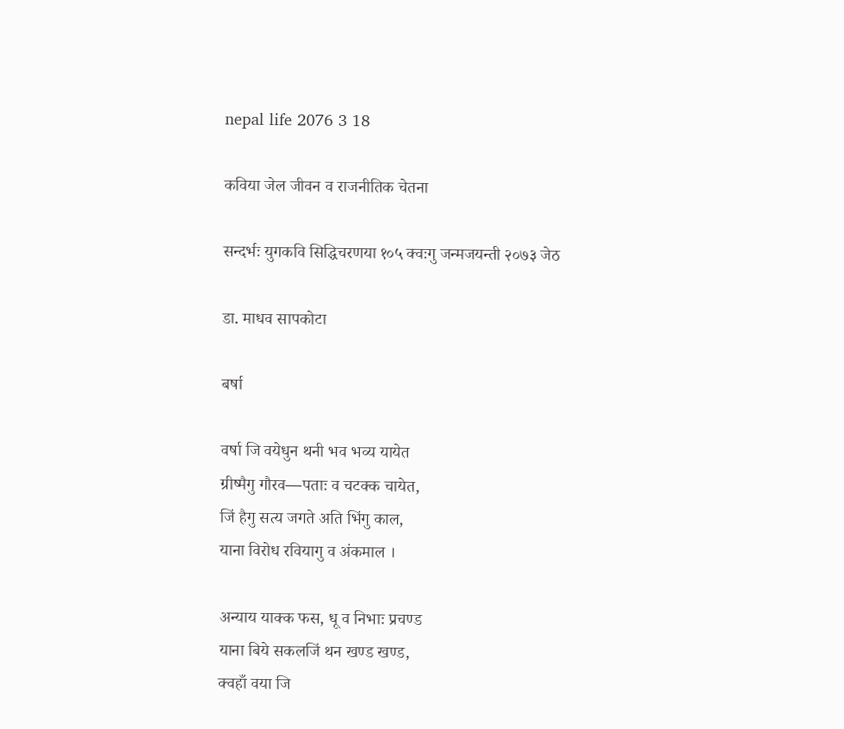nepal life 2076 3 18

कविया जेल जीवन व राजनीतिक चेतना

सन्दर्भः युगकवि सिद्धिचरणया १०५ क्वःगु जन्मजयन्ती २०७३ जेठ

डा. माधव सापकोटा

बर्षा

वर्षा जि वयेधुन थनी भव भव्य यायेत
ग्रीष्मैगु गौरव—पताः व चटक्क चायेत,
जिं हैगु सत्य जगते अति भिंगु काल,
याना विरोध रवियागु व अंकमाल ।

अन्याय याक्क फस, धू व निभाः प्रचण्ड
याना बिये सकलजिं थन खण्ड खण्ड,
क्वहाँ वया जि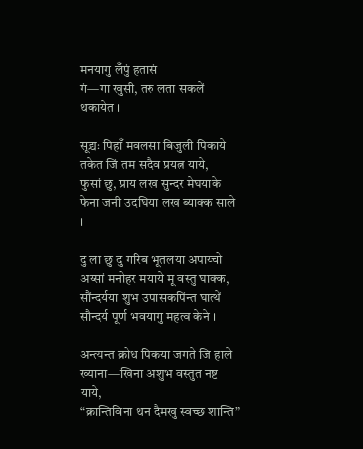मनयागु लँपुं हतासं
गं—गा खुसी, तरु लता सकलें थकायेत ।

सूद्र्यः पिहाँ मवलसा बिजुली पिकाये
तकेत जिं तम सदैव प्रयत्न याये,
फुसां छु, प्राय लख सुन्दर मेघयाके
फेना जनी उदघिया लख ब्याक्क साले ।

दु ला छु दु गरिब भूतलया अपाय्चो
अय्सां मनोहर मयाये मू वस्तु घाक्क,
सौंन्दर्यया शुभ उपासकपिंन्त घात्थें
सौन्दर्य पूर्ण भवयागु महत्व केने ।

अन्त्यन्त क्रोध पिकया जगते जि हाले
ख्याना—खिना अशुभ वस्तुत नष्ट याये,
“क्रान्तिविना थन दैमखु स्वच्छ शान्ति”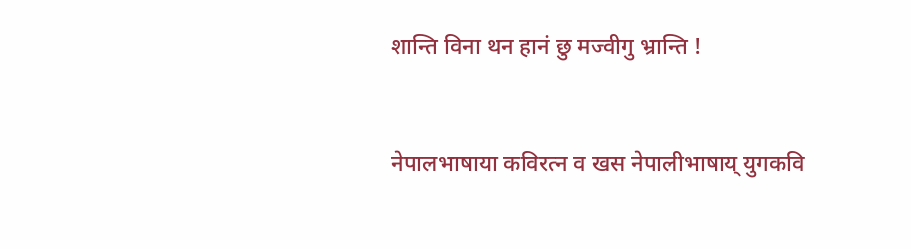शान्ति विना थन हानं छु मज्वीगु भ्रान्ति !


नेपालभाषाया कविरत्न व खस नेपालीभाषाय् युगकवि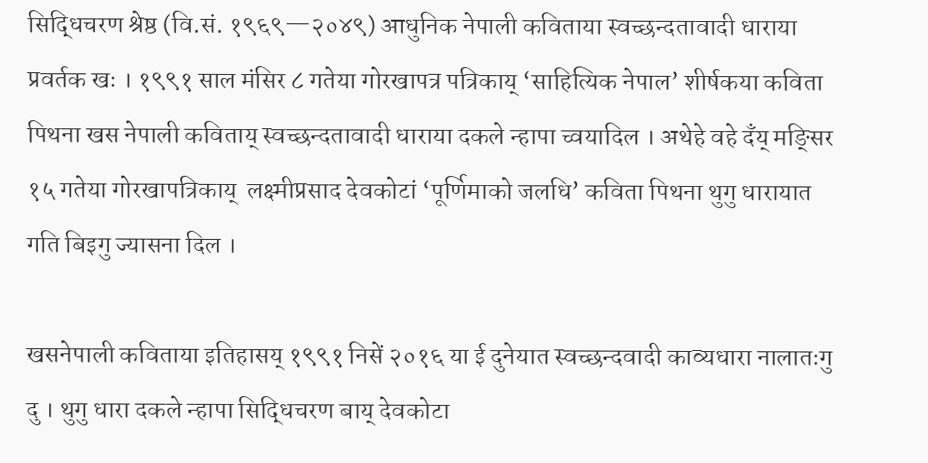सिद्धिचरण श्रेष्ठ (वि.सं. १९६९—२०४९) आधुनिक नेपाली कविताया स्वच्छन्दतावादी धाराया प्रवर्तक खः । १९९१ साल मंसिर ८ गतेया गोरखापत्र पत्रिकाय् ‘साहित्यिक नेपाल’ शीर्षकया कविता पिथना खस नेपाली कविताय् स्वच्छन्दतावादी धाराया दकले न्हापा च्वयादिल । अथेहे वहे दँय् मङ्सिर १५ गतेया गोरखापत्रिकाय्  लक्ष्मीप्रसाद देवकोटां ‘पूर्णिमाको जलधि’ कविता पिथना थुगु धारायात गति बिइगु ज्यासना दिल ।

खसनेपाली कविताया इतिहासय् १९९१ निसें २०१६ या ई दुनेयात स्वच्छन्दवादी काव्यधारा नालातःगु दु । थुगु धारा दकले न्हापा सिद्धिचरण बाय् देवकोटा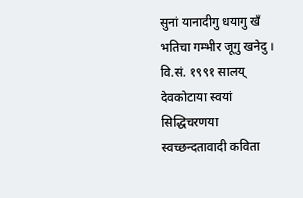सुनां यानादीगु धयागु खँ भतिचा गम्भीर जूगु खनेदु । वि.सं. १९९१ सालय् देवकोटाया स्वयां सिद्धिचरणया स्वच्छन्दतावादी कविता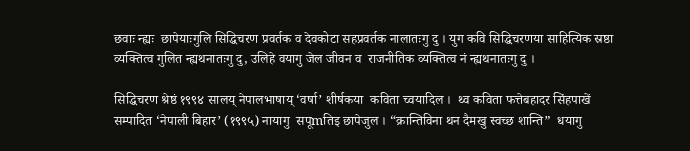छवाः न्ह्यः  छापेयाःगुलि सिद्धिचरण प्रवर्तक व देवकोटा सहप्रवर्तक नालातःगु दु । युग कवि सिद्धिचरणया साहित्यिक स्रष्ठा व्यक्तित्व गुलित न्ह्यथनातःगु दु, उलिहे वयागु जेल जीवन व  राजनीतिक व्यक्तित्व नं न्ह्यथनातःगु दु ।

सिद्धिचरण श्रेष्ठं १९९४ सालय् नेपालभाषाय् ‘वर्षा’ शीर्षकया  कविता च्वयादिल ।  थ्व कविता फत्तेबहादर सिंहपाखें सम्पादित ‘नेपाली बिहार’ (१९९५) नायागु  सपूmतिइ छापेजुल । “क्रान्तिविना थन दैमखु स्वच्छ शान्ति”  धयागु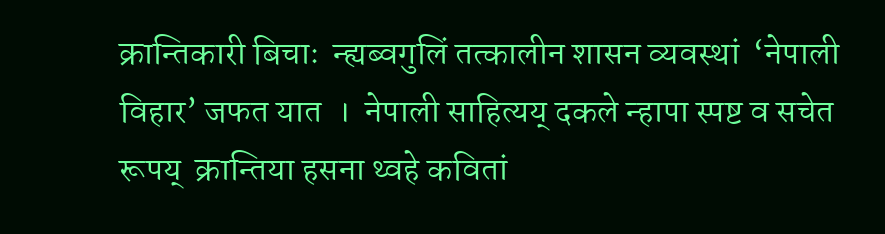क्रान्तिकारी बिचाः  न्ह्यब्वगुलिं तत्कालीन शासन व्यवस्थां  ‘नेपाली विहार’ जफत यात  ।  नेपाली साहित्यय् दकले न्हापा स्पष्ट व सचेत रूपय्  क्रान्तिया हसना थ्वहे कवितां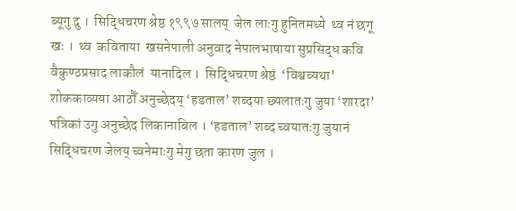ब्यूगु दु ।  सिद्धिचरण श्रेष्ठ १९९७ सालय्  जेल लाःगु हुनितमध्ये  थ्व नं छगू खः ।  थ्व  कविताया  खसनेपाली अनुवाद नेपालभाषाया सुप्रसिद्ध कवि वैकुण्ठप्रसाद लाकौलं  यानादिल ।  सिद्धिचरण श्रेष्ठं  ‘विश्वव्यथा’ शोककाव्यया आठौँ अनुच्छेदय् ‘हडताल’ शब्दया छ्यलातःगु जुया ‘शारदा’ पत्रिकां उगु अनुच्छेद लिकानाबिल । ‘हडताल’ शब्द च्वयातःगु जुयानं सिद्धिचरण जेलय् च्वनेमाःगु मेगु छता कारण जुल ।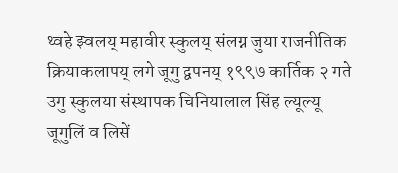थ्वहे झ्वलय् महावीर स्कुलय् संलग्न जुया राजनीतिक क्रियाकलापय् लगे जूगु द्वपनय् १९९७ कार्तिक २ गते उगु स्कुलया संस्थापक चिनियालाल सिंह ल्यूल्यू जूगुलिं व लिसें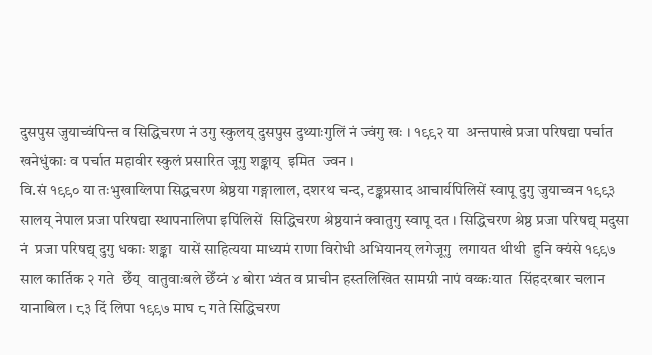दुसपुस जुयाच्वंपिन्त व सिद्धिचरण नं उगु स्कुलय् दुसपुस दुथ्याःगुलिं नं ज्वंगु खः । १९९२ या  अन्तपाखे प्रजा परिषद्या पर्चात खनेधुंकाः व पर्चात महावीर स्कुलं प्रसारित जूगु शङ्काय्  इमित  ज्वन ।
वि.सं १९९० या तःभुखाय्लिपा सिद्धचरण श्रेष्ठया गङ्गालाल, दशरथ चन्द, टङ्कप्रसाद आचार्यपिलिसें स्वापू दुगु जुयाच्वन १९९३ सालय् नेपाल प्रजा परिषद्या स्थापनालिपा इपिंलिसें  सिद्धिचरण श्रेष्ठयानं क्वातुगु स्वापू दत । सिद्धिचरण श्रेष्ठ प्रजा परिषद्य् मदुसा नं  प्रजा परिषद्य् दुगु धकाः शङ्का  यासें साहित्यया माध्यमं राणा विरोधी अभियानय् लगेजूगु  लगायत थीथी  हुनि क्यंसे १९९७ साल कार्तिक २ गते  छेँय्  वातुवाःबले छेँय्नं ४ बोरा भ्वंत व प्राचीन हस्तलिखित सामग्री नापं वय्कःयात  सिंहदरबार चलान यानाबिल । ८३ दिं लिपा १९९७ माघ ८ गते सिद्धिचरण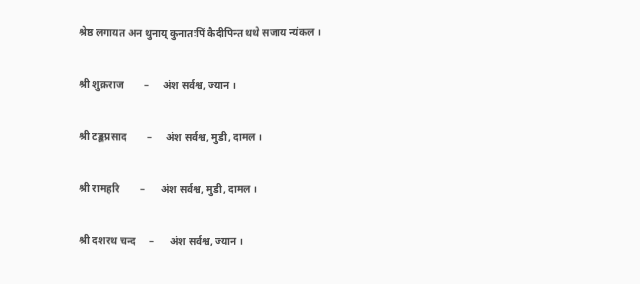श्रेष्ठ लगायत अन थुनाय् कुनातःपिं कैदीपिन्त थथे सजाय न्यंकल ।

श्री शुक्रराज        –     अंश सर्वश्व, ज्यान ।

श्री टङ्कप्रसाद        –     अंश सर्वश्व, मुडी, दामल ।

श्री रामहरि        –      अंश सर्वश्व, मुडी, दामल ।

श्री दशरथ चन्द     –      अंश सर्वश्व, ज्यान ।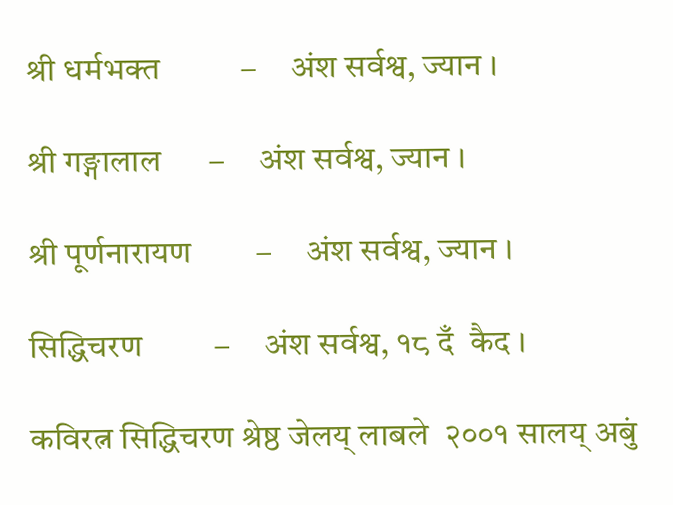श्री धर्मभक्त          –     अंश सर्वश्व, ज्यान ।

श्री गङ्गालाल      –     अंश सर्वश्व, ज्यान ।

श्री पूर्णनारायण        –     अंश सर्वश्व, ज्यान ।

सिद्धिचरण         –     अंश सर्वश्व, १८ दँ  कैद ।

कविरत्न सिद्धिचरण श्रेष्ठ जेलय् लाबले  २००१ सालय् अबुं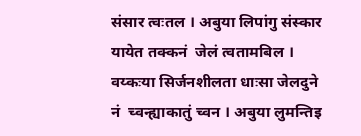संसार त्वःतल । अबुया लिपांगु संस्कार यायेत तक्कनं  जेलं त्वतामबिल । वय्कःया सिर्जनशीलता धाःसा जेलदुने नं  च्वन्ह्याकातुं च्वन । अबुया लुमन्तिइ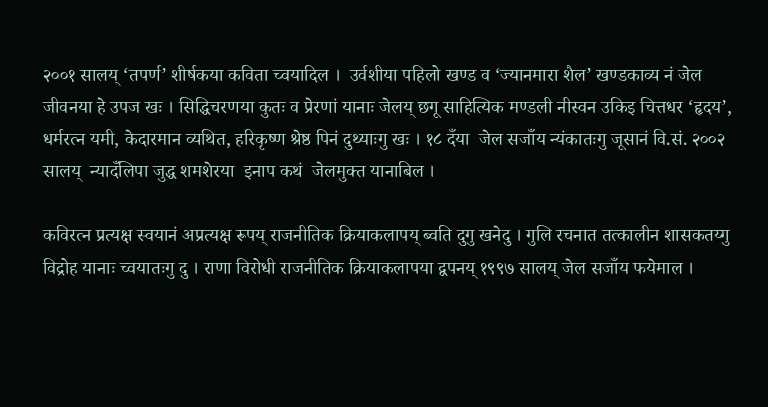२००१ सालय् ‘तपर्ण’ शीर्षकया कविता च्वयादिल ।  उर्वशीया पहिलो खण्ड व ‘ज्यानमारा शैल’ खण्डकाव्य नं जेल जीवनया हे उपज खः । सिद्धिचरणया कुतः व प्रेरणां यानाः जेलय् छगू साहित्यिक मण्डली नीस्वन उकिइ चित्तधर ‘हृदय’, धर्मरत्न यमी, केदारमान व्यथित, हरिकृष्ण श्रेष्ठ पिनं दुथ्याःगु खः । १८ दँया  जेल सजाँय न्यंकातःगु जूसानं वि.सं. २००२ सालय्  न्यादँलिपा जुद्ध शमशेरया  इनाप कथं  जेलमुक्त यानाबिल ।

कविरत्न प्रत्यक्ष स्वयानं अप्रत्यक्ष रूपय् राजनीतिक क्रियाकलापय् ब्वति दुगु खनेदु । गुलि रचनात तत्कालीन शासकतय्गु विद्रोह यानाः च्वयातःगु दु । राणा विरोधी राजनीतिक क्रियाकलापया द्वपनय् १९९७ सालय् जेल सजाँय फयेमाल ।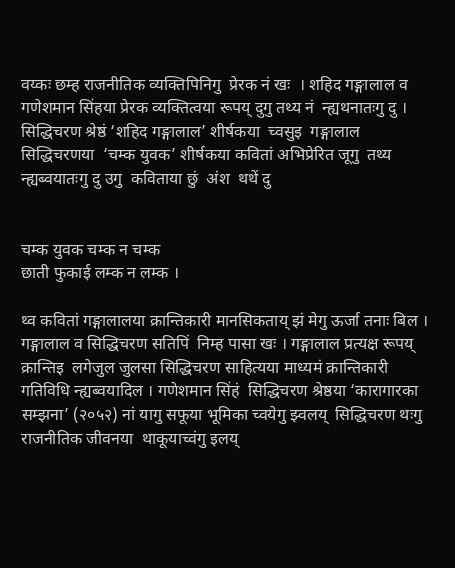वय्कः छम्ह राजनीतिक व्यक्तिपिनिगु  प्रेरक नं खः  । शहिद गङ्गालाल व गणेशमान सिंहया प्रेरक व्यक्तित्वया रूपय् दुगु तथ्य नं  न्ह्यथनातःगु दु । सिद्धिचरण श्रेष्ठं ‘शहिद गङ्गालाल’ शीर्षकया  च्वसुइ  गङ्गालाल सिद्धिचरणया  ‘चम्क युवक’ शीर्षकया कवितां अभिप्रेरित जूगु  तथ्य न्ह्यब्वयातःगु दु उगु  कविताया छुं  अंश  थथें दु


चम्क युवक चम्क न चम्क
छाती फुकाई लम्क न लम्क ।

थ्व कवितां गङ्गालालया क्रान्तिकारी मानसिकताय् झं मेगु ऊर्जा तनाः बिल । गङ्गालाल व सिद्धिचरण सतिपिं  निम्ह पासा खः । गङ्गालाल प्रत्यक्ष रूपय् क्रान्तिइ  लगेजुल जुलसा सिद्धिचरण साहित्यया माध्यमं क्रान्तिकारी गतिविधि न्ह्यब्वयादिल । गणेशमान सिंहं  सिद्धिचरण श्रेष्ठया ‘कारागारका सम्झना’ (२०५२) नां यागु सफूया भूमिका च्वयेगु झ्वलय्  सिद्धिचरण थःगु  राजनीतिक जीवनया  थाकूयाच्वंगु इलय्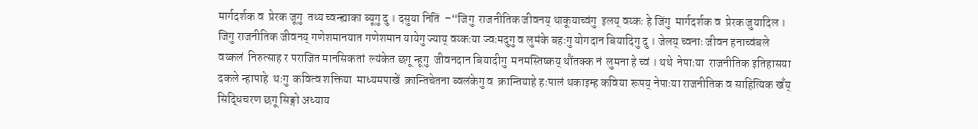मार्गदर्शक व  प्रेरक जूगु  तथ्य च्वन्ह्याका ब्यूगु दु । दसुया नितिं  –“जिगु  राजनीतिक जीवनय् थाकूयाच्वंगु  इलय् वय्कः हे जिंगु  मार्गदर्शक व  प्रेरक जुयादिल । जिगु राजनीतिक जीवनय् गणेशमानयात गणेशमान यायेगु ज्याय् वय्कःया ज्वःमदुगु व लुमंके बहःगु योगदान बियादिगु दु । जेलय् च्वनाः जीवन हनाच्वंबले वय्कलं  निरुत्साह र पराजित मानसिकतां  ल्यंकेत छगू न्हूगु  जीवनदान बियादीगु  मनमस्तिष्कय् थौंतक्क नं  लुमना हे च्वं । थथे  नेपाःया  राजनीतिक इतिहासया  दकले न्हापाहे  थःगु  कवित्व शक्तिया  माध्यमपाखें  क्रान्तिचेतना ब्वलंकेगु व  क्रान्तियाहे हःपालं थकाइम्ह कविया रूपय् नेपाःया राजनीतिक व साहित्यिक खँय् सिद्धिचरण छगू सिङ्गो अध्याय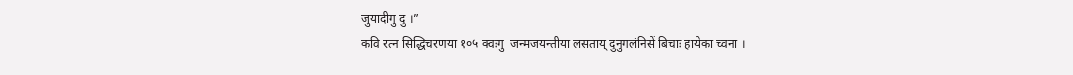जुयादीगु दु ।”
कवि रत्न सिद्धिचरणया १०५ क्वःगु  जन्मजयन्तीया लसताय् दुनुगलंनिसें बिचाः हायेका च्वना ।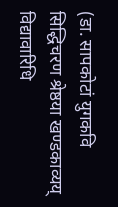(डा. सापकोटां युगकवि सिद्धिचरण श्रेष्ठया खण्डकाव्यय्  विद्यावारिधि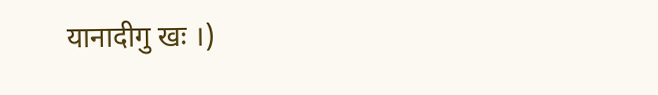यानादीगु खः ।)